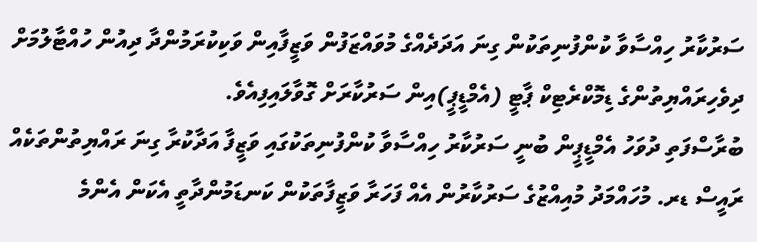ސަރުކާރު ހިއްސާވާ ކުންފުނިތަކުން ގިނަ އަދަދެއްގެ މުވައްޒަފުން ވަޒީފާއިން ވަކިކުރަމުންދާ ދިއުން ހުއްޓާލުމަށް ދިވެހިރައްޔިތުންގެ ޑިމޮކްރެޓިކް ޕާޓީ (އެމްޑީޕީ)އިން ސަރުކާރަށް ގޮވާލައިފިއެވެ.
ބުރާސްފަތި ދުވަހު އެމްޑީޕީން ބުނީ ސަރުކާރު ހިއްސާވާ ކުންފުނިތަކުގައި ވަޒީފާ އަދާކުރާ ގިނަ ރައްޔިތުންތަކެއް ރައީސް ޑރ. މުހައްމަދު މުއިއްޒުގެ ސަރުކާރުން އެއް ފަހަރާ ވަޒީފާތަކުން ކަނޑަމުންދާތީ އެކަން އެންމެ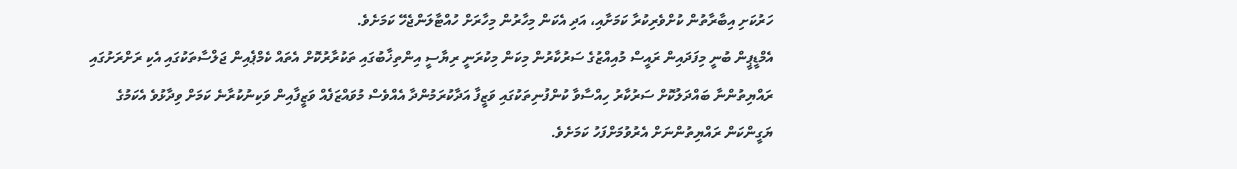ހަރުކަށި އިބާރާތުން ކުށްވެރިކުރާ ކަމަށާއި، އަދި އެކަން މިހާރުން މިހާރަށް ހުއްޓާލަންޖެހޭ ކަމަށެވެ.
އެމްޑީޕީން ބުނީ މިފަދައިން ރައީސް މުއިއްޒުގެ ސަރުކާރުން މިކަން މިކުރަނީ ރިޔާސީ އިންތިޚާބުގައި ތަކުރާރުކޮށް އެތައް ކެމްޕެއިން ޖަލްސާތަކުގައި އެކި ރަށްރަށުގައި ރައްޔިތުންނާ ބައްދަލުކޮށް ސަރުކާރު ހިއްސާވާ ކުންފުނިތަކުގައި ވަޒީފާ އަދާކުރަމުންދާ އެއްވެސް މުވައްޒަފެއް ވަޒީފާއިން ވަކިނުކުރާނެ ކަމަށް ވިދާޅުވެ އެކަމުގެ ޔަގީންކަން ރައްޔިތުންނަށް އެރުވުމަށްފަހު ކަމަށެވެ.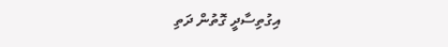އިގުތިސާދީ ގޮތުން ދަތި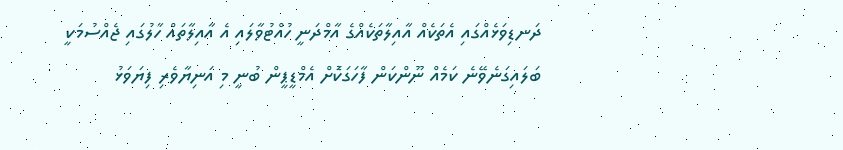ދަނޑިވަޅެއްގައި އެތަކެއް އާއިލާތަކެއްގެ އާމްދަނީ ހުއްޓުވާލައި އެ އާއިލާތައް ހާލުގައި ޖެއްސުމަކީ ބަލައިގަނެވޭނެ ކަމެއް ނޫންކަން ފާހަގަކޮށް އެމްޑީޕީން ބުނީ މި އަނިޔާވެރި ފިޔަވަޅު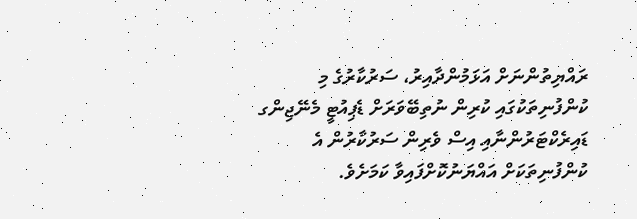ރައްޔިތުންނަށް އަޅަމުންދާއިރު، ސަރުކާރުގެ މި ކުންފުނިތަކުގައި ކުރިން ނުތިބޭވަރަށް ޑެޕިއުޓީ މެނޭޖިންގ ޑައިރެކްޓަރުންނާއި އިސް ވެރިން ސަރުކާރުން އެ ކުންފުނިތަކަށް އައްޔަނުކޮށްފައިވާ ކަމަށެވެ.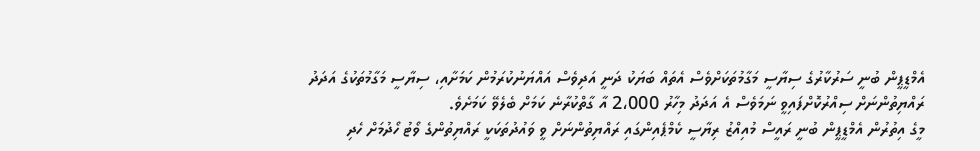އެމްޑީޕީން ބުނީ ސަރުކާރުގެ ސިޔާސީ މަގާމުތަކަށްވެސް އެތައް ބަޔަކު ދަނީ އަދިވެސް އައްޔަނުކުރަމުން ކަމަށާއި، ސިޔާސީ މަގާމުތަކުގެ އަދަދު ރައްޔިތުންނަށް ސިއްރުކޮށްފައިވީ ނަމަވެސް އެ އަދަދު މިހާރު 2،000 އާ ގާތްކުރާނެ ކަމަށް ބެލެވޭ ކަމަށެވެ.
މީގެ އިތުރުން އެމްޑީޕީން ބުނީ ރައީސް މުއިއްޒު ރިޔާސީ ކެމްޕެއިންގައި ރައްޔިތުންނަށް ވީ ވައުދުތަކަކީ ރައްޔިތުންގެ ވޯޓު ހޯދުމަށް ހެދި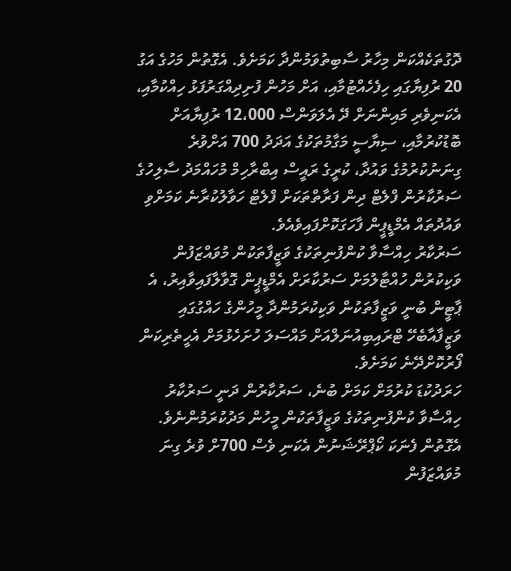ދޮގުތަކެއްކަން މިހާރު ސާބިތުވަމުންދާ ކަމަށެވެ. އެގޮތުން މަހުގެ އަގު 20 ރުފިޔާގައި ހިފެހެއްޓުމާއި، އަށް މަހުން ފުށިދިއްގަރުފަޅު ހިއްކުމާއި، އެކަނިވެރި މައިންނަށް ދޭ އެލަވަންސް 12،000 ރުފިޔާއަށް ބޮޑުކުރުމާއި، ސިޔާސީ މަގާމުތަކުގެ އަދަދު 700 އަށްވުރެ ގިނަނުކުރުމުގެ ވައުދާ، ކުރީގެ ރައީސް އިބްރާހިމް މުހައްމަދު ސާލިހުގެ ސަރުކާރުން ފްލެޓް ދިން ފަރާތްތަކަށް ފްލެޓް ހަވާލުކުރާނެ ކަމަށްވި ވައުދުތައް އެމްޑީޕީން ފާހަގަކޮށްފައިވެއެވެ.
ސަރުކާރު ހިއްސާވާ ކުންފުނިތަކުގެ ވަޒީފާތަކުން މުވައްޒަފުން ވަކިކުރުން ހުއްޓާލުމަށް ސަރުކާރަށް އެމްޑީޕީން ގޮވާލާފައިވާއިރު، އެ ޕާޓީން ބުނީ ވަޒީފާތަކުން ވަކިކުރަމުންދާ މީހުންގެ ހައްގުގައި ވަޒީފާއާބެހޭ ޓްރައިބިއުނަލްއަށް މައްސަލަ ހުށަހެޅުމަށް އެހީތެރިކަން ފޯރުކޮށްދޭނެ ކަމަށެވެ.
ހަރަދުކުޑަ ކުރުމަށް ކަމަށް ބުނެ، ސަރުކާރުން ދަނީ ސަރުކާރު ހިއްސާވާ ކުންފުނިތަކުގެ ވަޒީފާތަކުން މީހުން މަދުކުރަމުންނެވެ. އެގޮތުން ފެނަކަ ކޯޕްރޭޝަނުން އެކަނި ވެސް 700ށް ވުރެ ގިނަ މުވައްޒަފުން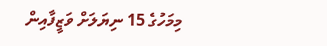މިމަހުގެ 15 ނިޔަލަށް ވަޒީފާއިން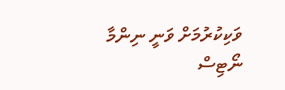ވަކިކުރުމަށް ވަނީ ނިންމާ ނޯޓިސް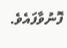ފޮނުވާފައެވެ.